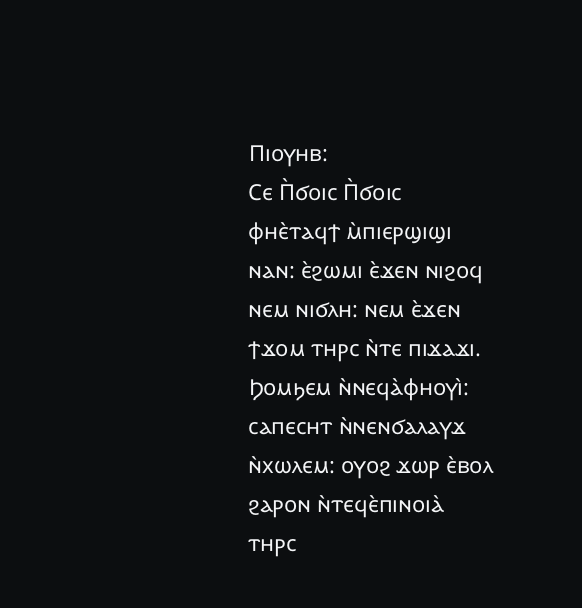Ⲡⲓⲟⲩⲏⲃ:
Ⲥⲉ Ⲡ̀ϭⲟⲓⲥ Ⲡ̀ϭⲟⲓⲥ ⲫⲏⲉ̀ⲧⲁϥϯ ⲙ̀ⲡⲓⲉⲣϣⲓϣⲓ ⲛⲁⲛ: ⲉ̀ϩⲱⲙⲓ ⲉ̀ϫⲉⲛ ⲛⲓϩⲟϥ ⲛⲉⲙ ⲛⲓϭⲗⲏ: ⲛⲉⲙ ⲉ̀ϫⲉⲛ ϯϫⲟⲙ ⲧⲏⲣⲥ ⲛ̀ⲧⲉ ⲡⲓϫⲁϫⲓ.
Ϧⲟⲙϧⲉⲙ ⲛ̀ⲛⲉϥⲁ̀ⲫⲏⲟⲩⲓ̀: ⲥⲁⲡⲉⲥⲏⲧ ⲛ̀ⲛⲉⲛϭⲁⲗⲁⲩϫ ⲛ̀ⲭⲱⲗⲉⲙ: ⲟⲩⲟϩ ϫⲱⲣ ⲉ̀ⲃⲟⲗ ϩⲁⲣⲟⲛ ⲛ̀ⲧⲉϥⲉ̀ⲡⲓⲛⲟⲓⲁ̀ ⲧⲏⲣⲥ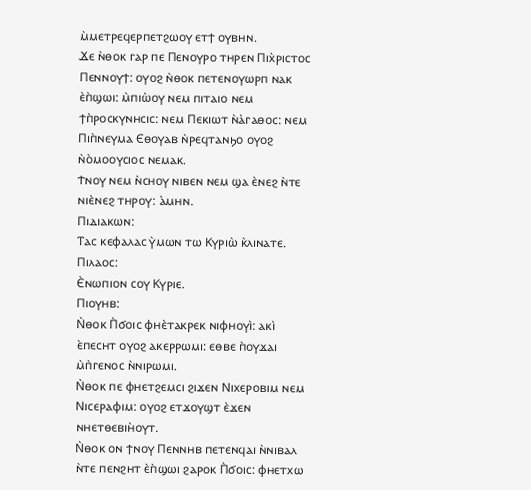ⲙ̀ⲙⲉⲧⲣⲉϥⲉⲣⲡⲉⲧϩⲱⲟⲩ ⲉⲧϯ ⲟⲩⲃⲏⲛ.
Ϫⲉ ⲛ̀ⲑⲟⲕ ⲅⲁⲣ ⲡⲉ Ⲡⲉⲛⲟⲩⲣⲟ ⲧⲏⲣⲉⲛ Ⲡⲓⲭ̀ⲣⲓⲥⲧⲟⲥ Ⲡⲉⲛⲛⲟⲩϯ: ⲟⲩⲟϩ ⲛ̀ⲑⲟⲕ ⲡⲉⲧⲉⲛⲟⲩⲱⲣⲡ ⲛⲁⲕ ⲉ̀ⲡ̀ϣⲱⲓ: ⲙ̀ⲡⲓⲱ̀ⲟⲩ ⲛⲉⲙ ⲡⲓⲧⲁⲓⲟ ⲛⲉⲙ ϯⲡ̀ⲣⲟⲥⲕⲩⲛⲏⲥⲓⲥ: ⲛⲉⲙ Ⲡⲉⲕⲓⲱⲧ ⲛ̀ⲁ̀ⲅⲁⲑⲟⲥ: ⲛⲉⲙ Ⲡⲓⲡ̀ⲛⲉⲩⲙⲁ Ⲉⲑⲟⲩⲁⲃ ⲛ̀ⲣⲉϥⲧⲁⲛϧⲟ ⲟⲩⲟϩ ⲛ̀ⲟ̀ⲙⲟⲟⲩⲥⲓⲟⲥ ⲛⲉⲙⲁⲕ.
Ϯⲛⲟⲩ ⲛⲉⲙ ⲛ̀ⲥⲏⲟⲩ ⲛⲓⲃⲉⲛ ⲛⲉⲙ ϣⲁ ⲉ̀ⲛⲉϩ ⲛ̀ⲧⲉ ⲛⲓⲉ̀ⲛⲉϩ ⲧⲏⲣⲟⲩ: ⲁ̀ⲙⲏⲛ.
Ⲡⲓⲇⲓⲁⲕⲱⲛ:
Ⲧⲁⲥ ⲕⲉⲫⲁⲗⲁⲥ ⲩ̀ⲙⲱⲛ ⲧⲱ Ⲕⲩⲣⲓⲱ̀ ⲕ̀ⲗⲓⲛⲁⲧⲉ.
Ⲡⲓⲗⲁⲟⲥ:
Ⲉ̀ⲛⲱⲡⲓⲟⲛ ⲥⲟⲩ Ⲕⲩⲣⲓⲉ.
Ⲡⲓⲟⲩⲏⲃ:
Ⲛ̀ⲑⲟⲕ Ⲡ̀ϭⲟⲓⲥ ⲫⲏⲉ̀ⲧⲁⲕⲣⲉⲕ ⲛⲓⲫⲏⲟⲩⲓ̀: ⲁⲕⲓ̀ ⲉ̀ⲡⲉⲥⲏⲧ ⲟⲩⲟϩ ⲁⲕⲉⲣⲣⲱⲙⲓ: ⲉⲑⲃⲉ ⲡ̀ⲟⲩϫⲁⲓ ⲙ̀ⲡ̀ⲅⲉⲛⲟⲥ ⲛ̀ⲛⲓⲣⲱⲙⲓ.
Ⲛ̀ⲑⲟⲕ ⲡⲉ ⲫⲏⲉⲧϩⲉⲙⲥⲓ ϩⲓϫⲉⲛ Ⲛⲓⲭⲉⲣⲟⲃⲓⲙ ⲛⲉⲙ Ⲛⲓⲥⲉⲣⲁⲫⲓⲙ: ⲟⲩⲟϩ ⲉⲧϫⲟⲩϣⲧ ⲉ̀ϫⲉⲛ ⲛⲏⲉⲧⲑⲉⲃⲓⲏ̀ⲟⲩⲧ.
Ⲛ̀ⲑⲟⲕ ⲟⲛ ϯⲛⲟⲩ Ⲡⲉⲛⲛⲏⲃ ⲡⲉⲧⲉⲛϥⲁⲓ ⲛ̀ⲛⲓⲃⲁⲗ ⲛ̀ⲧⲉ ⲡⲉⲛϩⲏⲧ ⲉ̀ⲡ̀ϣⲱⲓ ϩⲁⲣⲟⲕ Ⲡ̀ϭⲟⲓⲥ: ⲫⲏⲉⲧⲭⲱ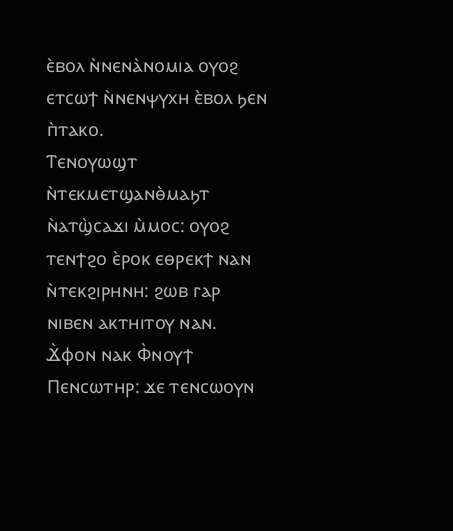ⲉ̀ⲃⲟⲗ ⲛ̀ⲛⲉⲛⲁ̀ⲛⲟⲙⲓⲁ ⲟⲩⲟϩ ⲉⲧⲥⲱϯ ⲛ̀ⲛⲉⲛⲯⲩⲭⲏ ⲉ̀ⲃⲟⲗ ϧⲉⲛ ⲡ̀ⲧⲁⲕⲟ.
Ⲧⲉⲛⲟⲩⲱϣⲧ ⲛ̀ⲧⲉⲕⲙⲉⲧϣⲁⲛⲑ̀ⲙⲁϧⲧ ⲛ̀ⲁⲧϣ̀ⲥⲁϫⲓ ⲙ̀ⲙⲟⲥ: ⲟⲩⲟϩ ⲧⲉⲛϯϩⲟ ⲉ̀ⲣⲟⲕ ⲉⲑⲣⲉⲕϯ ⲛⲁⲛ ⲛ̀ⲧⲉⲕϩⲓⲣⲏⲛⲏ: ϩⲱⲃ ⲅⲁⲣ ⲛⲓⲃⲉⲛ ⲁⲕⲧⲏⲓⲧⲟⲩ ⲛⲁⲛ.
Ϫ̀ⲫⲟⲛ ⲛⲁⲕ Ⲫ̀ⲛⲟⲩϯ Ⲡⲉⲛⲥⲱⲧⲏⲣ: ϫⲉ ⲧⲉⲛⲥⲱⲟⲩⲛ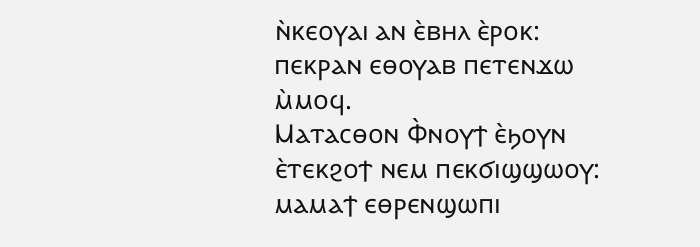ⲛ̀ⲕⲉⲟⲩⲁⲓ ⲁⲛ ⲉ̀ⲃⲏⲗ ⲉ̀ⲣⲟⲕ: ⲡⲉⲕⲣⲁⲛ ⲉⲑⲟⲩⲁⲃ ⲡⲉⲧⲉⲛϫⲱ ⲙ̀ⲙⲟϥ.
Ⲙⲁⲧⲁⲥⲑⲟⲛ Ⲫ̀ⲛⲟⲩϯ ⲉ̀ϧⲟⲩⲛ ⲉ̀ⲧⲉⲕϩⲟϯ ⲛⲉⲙ ⲡⲉⲕϭⲓϣϣⲱⲟⲩ: ⲙⲁⲙⲁϯ ⲉⲑⲣⲉⲛϣⲱⲡⲓ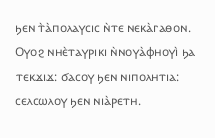ϧⲉⲛ ⲧ̀ⲁ̀ⲡⲟⲗⲁⲩⲥⲓⲥ ⲛ̀ⲧⲉ ⲛⲉⲕⲁ̀ⲅⲁⲑⲟⲛ.
Ⲟⲩⲟϩ ⲛⲏⲉ̀ⲧⲁⲩⲣⲓⲕⲓ ⲛ̀ⲛⲟⲩⲁ̀ⲫⲏⲟⲩⲓ̀ ϧⲁ ⲧⲉⲕϫⲓϫ: ϭⲁⲥⲟⲩ ϧⲉⲛ ⲛⲓⲡⲟⲗⲏⲧⲓⲁ: ⲥⲉⲗⲥⲱⲗⲟⲩ ϧⲉⲛ ⲛⲓⲁ̀ⲣⲉⲧⲏ.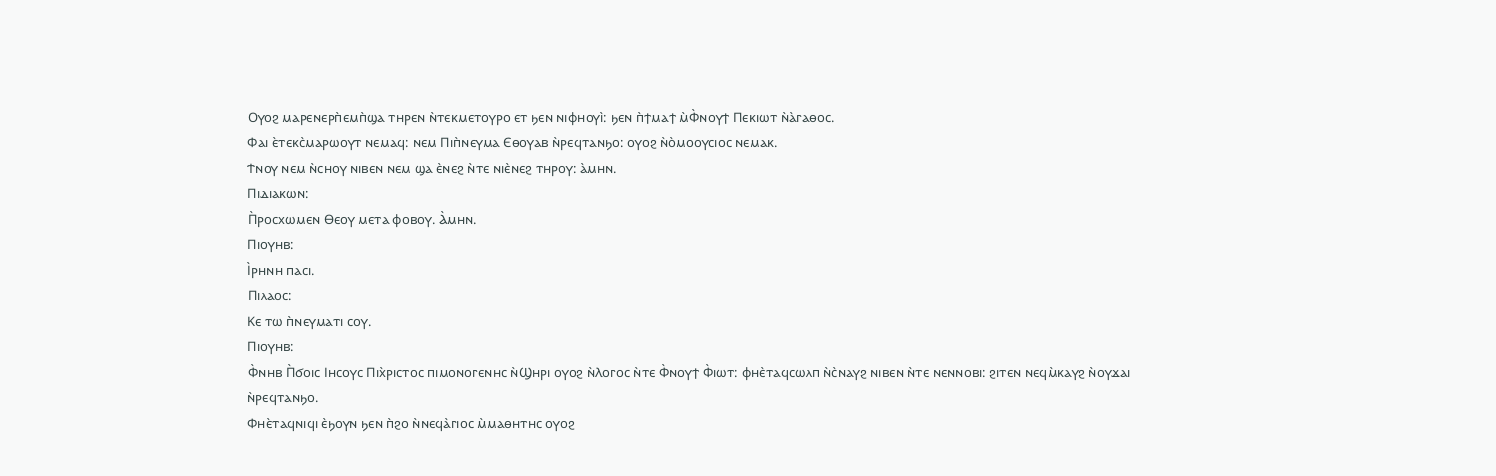Ⲟⲩⲟϩ ⲙⲁⲣⲉⲛⲉⲣⲡ̀ⲉⲙⲡ̀ϣⲁ ⲧⲏⲣⲉⲛ ⲛ̀ⲧⲉⲕⲙⲉⲧⲟⲩⲣⲟ ⲉⲧ ϧⲉⲛ ⲛⲓⲫⲏⲟⲩⲓ̀: ϧⲉⲛ ⲡ̀ϯⲙⲁϯ ⲙ̀Ⲫ̀ⲛⲟⲩϯ Ⲡⲉⲕⲓⲱⲧ ⲛ̀ⲁ̀ⲅⲁⲑⲟⲥ.
Ⲫⲁⲓ ⲉ̀ⲧⲉⲕⲥ̀ⲙⲁⲣⲱⲟⲩⲧ ⲛⲉⲙⲁϥ: ⲛⲉⲙ Ⲡⲓⲡ̀ⲛⲉⲩⲙⲁ Ⲉⲑⲟⲩⲁⲃ ⲛ̀ⲣⲉϥⲧⲁⲛϧⲟ: ⲟⲩⲟϩ ⲛ̀ⲟ̀ⲙⲟⲟⲩⲥⲓⲟⲥ ⲛⲉⲙⲁⲕ.
Ϯⲛⲟⲩ ⲛⲉⲙ ⲛ̀ⲥⲏⲟⲩ ⲛⲓⲃⲉⲛ ⲛⲉⲙ ϣⲁ ⲉ̀ⲛⲉϩ ⲛ̀ⲧⲉ ⲛⲓⲉ̀ⲛⲉϩ ⲧⲏⲣⲟⲩ: ⲁ̀ⲙⲏⲛ.
Ⲡⲓⲇⲓⲁⲕⲱⲛ:
Ⲡ̀ⲣⲟⲥⲭⲱⲙⲉⲛ Ⲑⲉⲟⲩ ⲙⲉⲧⲁ ⲫⲟⲃⲟⲩ. Ⲁ̀ⲙⲏⲛ.
Ⲡⲓⲟⲩⲏⲃ:
Ⲓ̀ⲣⲏⲛⲏ ⲡⲁⲥⲓ.
Ⲡⲓⲗⲁⲟⲥ:
Ⲕⲉ ⲧⲱ ⲡ̀ⲛⲉⲩⲙⲁⲧⲓ ⲥⲟⲩ.
Ⲡⲓⲟⲩⲏⲃ:
Ⲫ̀ⲛⲏⲃ Ⲡ̀ϭⲟⲓⲥ Ⲓⲏⲥⲟⲩⲥ Ⲡⲓⲭ̀ⲣⲓⲥⲧⲟⲥ ⲡⲓⲙⲟⲛⲟⲅⲉⲛⲏⲥ ⲛ̀Ϣⲏⲣⲓ ⲟⲩⲟϩ ⲛ̀Ⲗⲟⲅⲟⲥ ⲛ̀ⲧⲉ Ⲫ̀ⲛⲟⲩϯ Ⲫ̀ⲓⲱⲧ: ⲫⲏⲉ̀ⲧⲁϥⲥⲱⲗⲡ ⲛ̀ⲥ̀ⲛⲁⲩϩ ⲛⲓⲃⲉⲛ ⲛ̀ⲧⲉ ⲛⲉⲛⲛⲟⲃⲓ: ϩⲓⲧⲉⲛ ⲛⲉϥⲙ̀ⲕⲁⲩϩ ⲛ̀ⲟⲩϫⲁⲓ ⲛ̀ⲣⲉϥⲧⲁⲛϧⲟ.
Ⲫⲏⲉ̀ⲧⲁϥⲛⲓϥⲓ ⲉ̀ϧⲟⲩⲛ ϧⲉⲛ ⲡ̀ϩⲟ ⲛ̀ⲛⲉϥⲁ̀ⲅⲓⲟⲥ ⲙ̀ⲙⲁⲑⲏⲧⲏⲥ ⲟⲩⲟϩ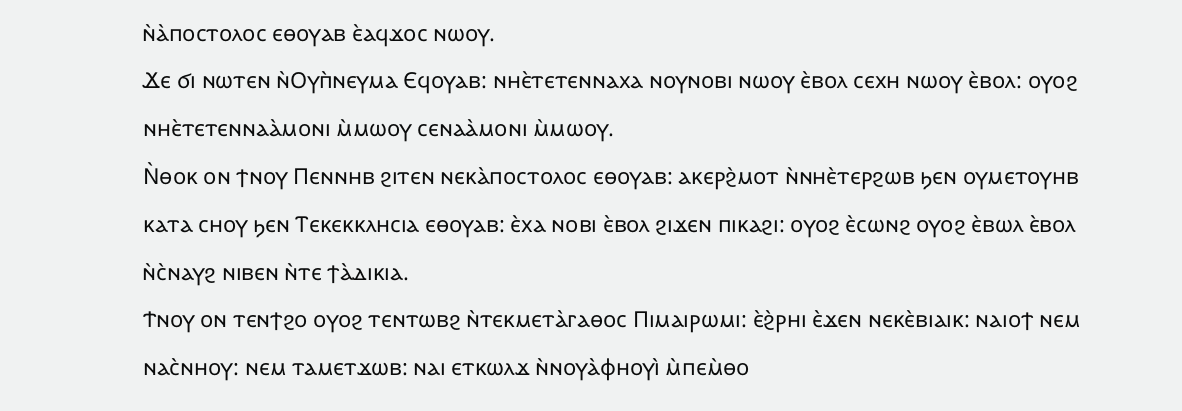ⲛ̀ⲁ̀ⲡⲟⲥⲧⲟⲗⲟⲥ ⲉⲑⲟⲩⲁⲃ ⲉ̀ⲁϥϫⲟⲥ ⲛⲱⲟⲩ.
Ϫⲉ ϭⲓ ⲛⲱⲧⲉⲛ ⲛ̀Ⲟⲩⲡ̀ⲛⲉⲩⲙⲁ Ⲉϥⲟⲩⲁⲃ: ⲛⲏⲉ̀ⲧⲉⲧⲉⲛⲛⲁⲭⲁ ⲛⲟⲩⲛⲟⲃⲓ ⲛⲱⲟⲩ ⲉ̀ⲃⲟⲗ ⲥⲉⲭⲏ ⲛⲱⲟⲩ ⲉ̀ⲃⲟⲗ: ⲟⲩⲟϩ ⲛⲏⲉ̀ⲧⲉⲧⲉⲛⲛⲁⲁ̀ⲙⲟⲛⲓ ⲙ̀ⲙⲱⲟⲩ ⲥⲉⲛⲁⲁ̀ⲙⲟⲛⲓ ⲙ̀ⲙⲱⲟⲩ.
Ⲛ̀ⲑⲟⲕ ⲟⲛ ϯⲛⲟⲩ Ⲡⲉⲛⲛⲏⲃ ϩⲓⲧⲉⲛ ⲛⲉⲕⲁ̀ⲡⲟⲥⲧⲟⲗⲟⲥ ⲉⲑⲟⲩⲁⲃ: ⲁⲕⲉⲣϩ̀ⲙⲟⲧ ⲛ̀ⲛⲏⲉ̀ⲧⲉⲣϩⲱⲃ ϧⲉⲛ ⲟⲩⲙⲉⲧⲟⲩⲏⲃ ⲕⲁⲧⲁ ⲥⲏⲟⲩ ϧⲉⲛ Ⲧⲉⲕⲉⲕⲕⲗⲏⲥⲓⲁ ⲉⲑⲟⲩⲁⲃ: ⲉ̀ⲭⲁ ⲛⲟⲃⲓ ⲉ̀ⲃⲟⲗ ϩⲓϫⲉⲛ ⲡⲓⲕⲁϩⲓ: ⲟⲩⲟϩ ⲉ̀ⲥⲱⲛϩ ⲟⲩⲟϩ ⲉ̀ⲃⲱⲗ ⲉ̀ⲃⲟⲗ ⲛ̀ⲥ̀ⲛⲁⲩϩ ⲛⲓⲃⲉⲛ ⲛ̀ⲧⲉ ϯⲁ̀ⲇⲓⲕⲓⲁ.
Ϯⲛⲟⲩ ⲟⲛ ⲧⲉⲛϯϩⲟ ⲟⲩⲟϩ ⲧⲉⲛⲧⲱⲃϩ ⲛ̀ⲧⲉⲕⲙⲉⲧⲁ̀ⲅⲁⲑⲟⲥ Ⲡⲓⲙⲁⲓⲣⲱⲙⲓ: ⲉ̀ϩ̀ⲣⲏⲓ ⲉ̀ϫⲉⲛ ⲛⲉⲕⲉ̀ⲃⲓⲁⲓⲕ: ⲛⲁⲓⲟϯ ⲛⲉⲙ ⲛⲁⲥ̀ⲛⲏⲟⲩ: ⲛⲉⲙ ⲧⲁⲙⲉⲧϫⲱⲃ: ⲛⲁⲓ ⲉⲧⲕⲱⲗϫ ⲛ̀ⲛⲟⲩⲁ̀ⲫⲏⲟⲩⲓ̀ ⲙ̀ⲡⲉⲙ̀ⲑⲟ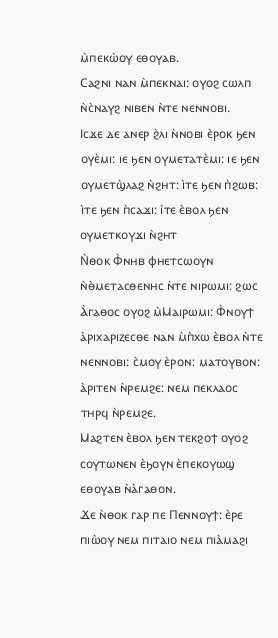ⲙ̀ⲡⲉⲕⲱ̀ⲟⲩ ⲉⲑⲟⲩⲁⲃ.
Ⲥⲁϩⲛⲓ ⲛⲁⲛ ⲙ̀ⲡⲉⲕⲛⲁⲓ: ⲟⲩⲟϩ ⲥⲱⲗⲡ ⲛ̀ⲥ̀ⲛⲁⲩϩ ⲛⲓⲃⲉⲛ ⲛ̀ⲧⲉ ⲛⲉⲛⲛⲟⲃⲓ.
Ⲓⲥϫⲉ ⲇⲉ ⲁⲛⲉⲣ ϩ̀ⲗⲓ ⲛ̀ⲛⲟⲃⲓ ⲉ̀ⲣⲟⲕ ϧⲉⲛ ⲟⲩⲉ̀ⲙⲓ: ⲓⲉ ϧⲉⲛ ⲟⲩⲙⲉⲧⲁⲧⲉ̀ⲙⲓ: ⲓⲉ ϧⲉⲛ ⲟⲩⲙⲉⲧϣ̀ⲗⲁϩ ⲛ̀ϩⲏⲧ: ⲓ̀ⲧⲉ ϧⲉⲛ ⲡ̀ϩⲱⲃ: ⲓ̀ⲧⲉ ϧⲉⲛ ⲡ̀ⲥⲁϫⲓ: ⲓ̀ⲧⲉ ⲉ̀ⲃⲟⲗ ϧⲉⲛ ⲟⲩⲙⲉⲧⲕⲟⲩϫⲓ ⲛ̀ϩⲏⲧ
Ⲛ̀ⲑⲟⲕ Ⲫ̀ⲛⲏⲃ ⲫⲏⲉⲧⲥⲱⲟⲩⲛ ⲛ̀ⲑ̀ⲙⲉⲧⲁⲥⲑⲉⲛⲏⲥ ⲛ̀ⲧⲉ ⲛⲓⲣⲱⲙⲓ: ϩⲱⲥ Ⲁ̀ⲅⲁⲑⲟⲥ ⲟⲩⲟϩ ⲙ̀Ⲙⲁⲓⲣⲱⲙⲓ: Ⲫ̀ⲛⲟⲩϯ ⲁ̀ⲣⲓⲭⲁⲣⲓⲍⲉⲥⲑⲉ ⲛⲁⲛ ⲙ̀ⲡ̀ⲭⲱ ⲉ̀ⲃⲟⲗ ⲛ̀ⲧⲉ ⲛⲉⲛⲛⲟⲃⲓ: ⲥ̀ⲙⲟⲩ ⲉ̀ⲣⲟⲛ: ⲙⲁⲧⲟⲩⲃⲟⲛ: ⲁ̀ⲣⲓⲧⲉⲛ ⲛ̀ⲣⲉⲙϩⲉ: ⲛⲉⲙ ⲡⲉⲕⲗⲁⲟⲥ ⲧⲏⲣϥ ⲛ̀ⲣⲉⲙϩⲉ.
Ⲙⲁϩⲧⲉⲛ ⲉ̀ⲃⲟⲗ ϧⲉⲛ ⲧⲉⲕϩⲟϯ ⲟⲩⲟϩ ⲥⲟⲩⲧⲱⲛⲉⲛ ⲉ̀ϧⲟⲩⲛ ⲉ̀ⲡⲉⲕⲟⲩⲱϣ ⲉⲑⲟⲩⲁⲃ ⲛ̀ⲁ̀ⲅⲁⲑⲟⲛ.
Ϫⲉ ⲛ̀ⲑⲟⲕ ⲅⲁⲣ ⲡⲉ Ⲡⲉⲛⲛⲟⲩϯ: ⲉ̀ⲣⲉ ⲡⲓⲱ̀ⲟⲩ ⲛⲉⲙ ⲡⲓⲧⲁⲓⲟ ⲛⲉⲙ ⲡⲓⲁ̀ⲙⲁϩⲓ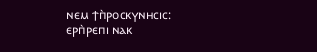ⲛⲉⲙ ϯⲡ̀ⲣⲟⲥⲕⲩⲛⲏⲥⲓⲥ: ⲉⲣⲡ̀ⲣⲉⲡⲓ ⲛⲁⲕ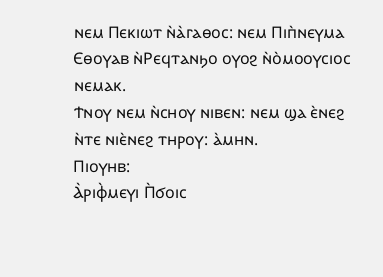ⲛⲉⲙ Ⲡⲉⲕⲓⲱⲧ ⲛ̀ⲁ̀ⲅⲁⲑⲟⲥ: ⲛⲉⲙ Ⲡⲓⲡ̀ⲛⲉⲩⲙⲁ Ⲉⲑⲟⲩⲁⲃ ⲛ̀Ⲣⲉϥⲧⲁⲛϧⲟ ⲟⲩⲟϩ ⲛ̀ⲟ̀ⲙⲟⲟⲩⲥⲓⲟⲥ ⲛⲉⲙⲁⲕ.
Ϯⲛⲟⲩ ⲛⲉⲙ ⲛ̀ⲥⲏⲟⲩ ⲛⲓⲃⲉⲛ: ⲛⲉⲙ ϣⲁ ⲉ̀ⲛⲉϩ ⲛ̀ⲧⲉ ⲛⲓⲉ̀ⲛⲉϩ ⲧⲏⲣⲟⲩ: ⲁ̀ⲙⲏⲛ.
Ⲡⲓⲟⲩⲏⲃ:
Ⲁ̀ⲣⲓⲫ̀ⲙⲉⲩⲓ Ⲡ̀ϭⲟⲓⲥ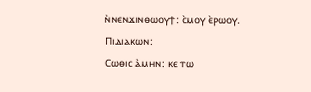ⲛ̀ⲛⲉⲛϫⲓⲛⲑⲱⲟⲩϯ: ⲥ̀ⲙⲟⲩ ⲉ̀ⲣⲱⲟⲩ.
Ⲡⲓⲇⲓⲁⲕⲱⲛ:
Ⲥⲱⲑⲓⲥ ⲁ̀ⲙⲏⲛ: ⲕⲉ ⲧⲱ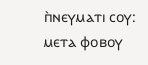ⲡ̀ⲛⲉⲩⲙⲁⲧⲓ ⲥⲟⲩ: ⲙⲉⲧⲁ ⲫⲟⲃⲟⲩ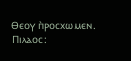Ⲑⲉⲟⲩ ⲡ̀ⲣⲟⲥⲭⲱⲙⲉⲛ.
Ⲡⲓⲗⲁⲟⲥ: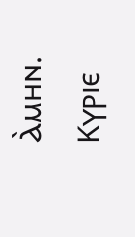Ⲁ̀ⲙⲏⲛ.
Ⲕⲩⲣⲓⲉ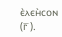ⲉ̀ⲗⲉⲏ̀ⲥⲟⲛ (ⲅ̅).